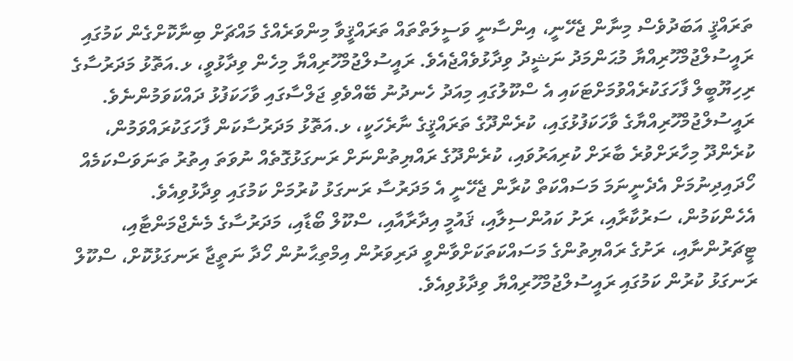ތަރައްޤީ އަބަދުވެސް މިނާން ޖެހޭނީ، އިންސާނީ ވަސީލަތްތައް ތަރައްޤީވާ މިންވަރެއްގެ މައްޗަށް ބިނާކޮށްގެން ކަމުގައި ރައީސުލްޖުމްހޫރިއްޔާ މުޙަންމަދު ނަޝީދު ވިދާޅުވެއްޖެއެވެ. ރައީސުލްޖުމްހޫރިއްޔާ މިހެން ވިދާޅުވީ، ޅ.އަތޮޅު މަދަރުސާގެ ރިހިޔޫބީލް ފާހަގަކުރެއްވުމަށްޓަކައި އެ ސްކޫލުގައި މިއަދު ހެނދުނު ބޭއްވެވި ޖަލްސާގައި ވާހަކަފުޅު ދައްކަވަމުންނެވެ.
ރައީސުލްޖުމްހޫރިއްޔާގެ ވާހަކަފުޅުގައި، ކުރެންދޫގެ ތަރައްޤީގެ ނާރެހަކީ، ޅ.އަތޮޅު މަދަރުސާކަން ފާހަގަކުރައްވަމުން، ކުރެންދޫ މިހާރަށްވުރެ ބާރަށް ކުރިއަރުވައި، ކުރެންދޫގެ ރައްޔިތުންނަށް ރަނގަޅުގޮތެއް ނުވަތަ އިތުރު ތަނަވަސްކަމެއް ހޯދައިދިނުމަށް އެދެނީނަމަ މަސައްކަތް ކުރާން ޖެހޭނީ އެ މަދަރުސާ ރަނގަޅު ކުރުމަށް ކަމުގައި ވިދާޅުވިއެވެ. އެހެންކަމުން، ސަރުކާރާއި، ރަށު ކައުންސިލާއި، ޤައުމީ އިދާރާއާއި، ސްކޫލް ބޯޑާއި، މަދަރުސާގެ މެނެޖްމަންޓާއި، ޓީޗަރުންނާއި، ރަށުގެ ރައްޔިތުންގެ މަސައްކަތަކަށްވާންވީ ދަރިވަރުން އިމްތިޙާނުން ހޯދާ ނަތީޖާ ރަނގަޅުކޮށް، ސްކޫލް ރަނގަޅު ކުރުން ކަމުގައި ރައީސުލްޖުމްހޫރިއްޔާ ވިދާޅުވިއެވެ.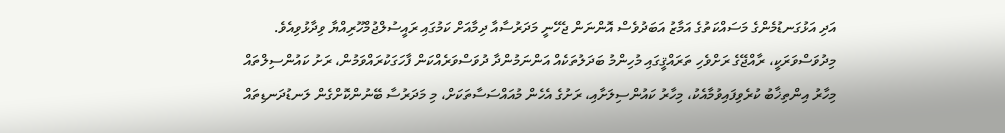އަދި އަޅުގަނޑުމެންގެ މަސައްކަތުގެ އަމާޒު އަބަދުވެސް އޮންނަން ޖެހޭނީ މަދަރުސާއާ ދިމާއަށް ކަމުގައި ރައީސުލްޖުމްހޫރިއްޔާ ވިދާޅުވިއެވެ.
މިދުވަސްވަރަކީ، ރާއްޖޭގެ ރަށްވެހި ތަރައްޤީގައި މުހިންމު ބަދަލުތަކެއް އަންނަމުންދާ ދުވަސްވަރެއްކަން ފާހަގަކުރައްވަމުން، ރަށު ކައުންސިލްތައް މިހާރު އިންތިޚާބު ކުރެވިފައިވުމާއެކު، މިހާރު ކައުންސިލަށާއި، ރަށުގެ އެހެން މުއައްސަސާތަކަށް، މި މަދަރުސާ ބޭނުންކޮށްގެން ލަނޑުދަނޑިތައް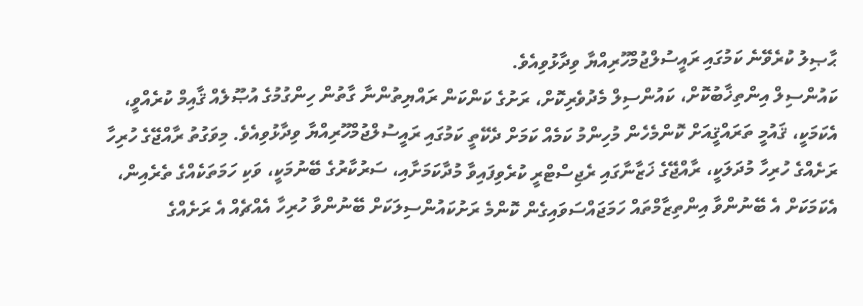ޙާޞިލު ކުރެވޭނެ ކަމުގައި ރައީސުލްޖުމްހޫރިއްޔާ ވިދާޅުވިއެވެ.
ކައުންސިލް އިންތިޚާބުކޮށް، ކައުންސިލް މެދުވެރިކޮށް، ރަށުގެ ކަންކަން ރައްޔިތުންނާ ގާތުން ހިންގުމުގެ އުޞޫލެއް ޤާއިމް ކުރެއްވީ، އެކަމަކީ، ޤައުމީ ތަރައްޤީއަށް ކޮންމެހެން މުހިންމު ކަމެއް ކަމަށް ދެކޭތީ ކަމުގައި ރައީސުލްޖުމްހޫރިއްޔާ ވިދާޅުވިއެވެ. މިވަގުތު ރާއްޖޭގެ ހުރިހާ ރަށެއްގެ ހުރިހާ މުދަލަކީ، ރާއްޖޭގެ ޚަޒާނާގައި ރެޖިސްޓްރީ ކުރެވިފައިވާ މުދާކަމަށާއި، ސަރުކާރުގެ ބޭނުމަކީ، ވަކި ހަމަތަކެއްގެ ތެރެއިން، އެކަމަކަށް އެ ބޭނުންވާ އިންތިޒާމްތައް ހަމަޖައްސަވައިގެން ކޮންމެ ރަށުކައުންސިލަކަށް ބޭނުންވާ ހުރިހާ އެއްޗެއް އެ ރަށެއްގެ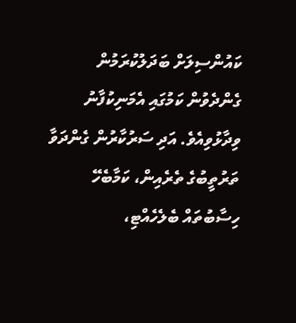ކައުންސިލަށް ބަދަލުކުރަމުން ގެންދެވުން ކަމުގައި އެމަނިކުފާނު ވިދާޅުވިއެވެ. އަދި ސަރުކާރުން ގެންދަވާ ތަރުތީބުގެ ތެރެއިން، ކަމާބެހޭ ހިސާބުތައް ބެލެހެއްޓި،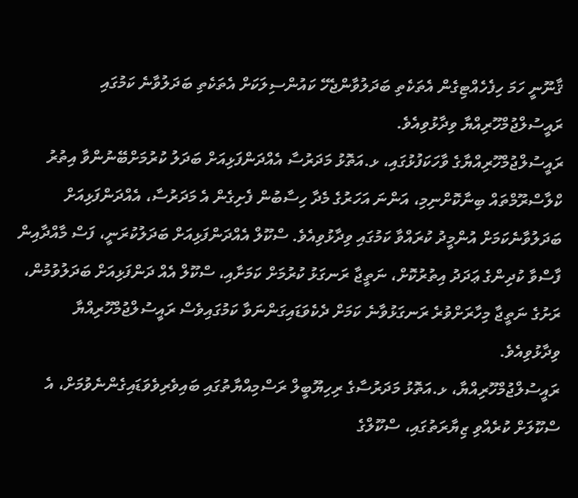ޤާނޫނީ ހަމަ ހިފެހެއްޓިގެން އެތަކެތި ބަދަލުވާންޖެހޭ ކައުންސިލަކަށް އެތަކެތި ބަދަލުވާނެ ކަމުގައި ރައީސުލްޖުމްހޫރިއްޔާ ވިދާޅުވިއެވެ.
ރައީސުލްޖުމްހޫރިއްޔާގެ ވާހަކަފުޅުގައި، ޅ.އަތޮޅު މަދަރުސާ އެއްދަންފަޅިއަށް ބަދަލު ކުރުމަށްބޭނުންވާ އިތުރު ކްލާސްރޫމްތައް ބިނާކޮށްނިމި، އަންނަ އަހަރުގެ މެދާ ހިސާބުން ފެށިގެން އެ މަދަރުސާ، އެއްދަންފަޅިއަށް ބަދަލުވާނެކަމަށް އުންމީދު ކުރައްވާ ކަމުގައި ވިދާޅުވިއެވެ. ސްކޫލް އެއްދަންފަޅިއަށް ބަދަލުކުރަނީ، ފަސް މާއްދާއިން ފާސްވާ ކުދިންގެ ޢަދަދު އިތުރުކޮށް، ނަތީޖާ ރަނގަޅު ކުރުމަށް ކަމަށާއި، ސްކޫލް އެއް ދަންފަޅިއަށް ބަދަލުވުމުން، ރަށުގެ ނަތީޖާ މިހާރަށްވުރެ ރަނގަޅުވާނެ ކަމަށް ދެކެވަޑައިގަންނަވާ ކަމުގައިވެސް ރައީސުލްޖުމްހޫރިއްޔާ ވިދާޅުވިއެވެ.
ރައީސުލްޖުމްހޫރިއްޔާ، ޅ.އަތޮޅު މަދަރުސާގެ ރިހިޔޫބީލް ރަސްމިއްޔާތުގައި ބައިވެރިވެވަޑައިގެންނެވުމަށް، އެ ސްކޫލަށް ކުރެއްވި ޒިޔާރަތުގައި، ސްކޫލްގެ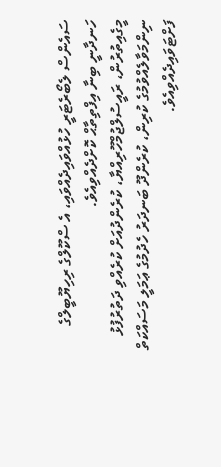ސައެންސް ލެބޯރެޓަރީ ހުޅުއްވައިދެއްވައި، އެ ސްކޫލްގެ ރިހިޔޫބީލްގެ ހަނދާނީ ބިނާ އިފްތިތާޙް ކޮށްދެއްވިއެވެ.
މީގެއިތުރުން، ރައީސުލްޖުމްހޫރިއްޔާ، ކުރެންދުއަށް ކުރެއްވި ދަތުރުފުޅު ނިންމަވާލެއްވުމުގެ ކުރިން، ކުރެންދޫ ބަނދަރު ހެދުމުގެ ޢަމަލީ މަސައްކަތް ފަށްޓަވައިދެއްވިއެވެ.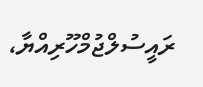ރައީސުލްޖުމްހޫރިއްޔާ،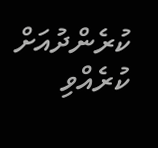ކުރެންދުއަށް ކުރެއްވި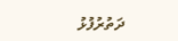ދަތުރުފުޅު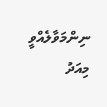ނިންމަވާލެއްވީ މިއަދު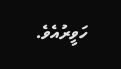ހަވީރުއެވެ.